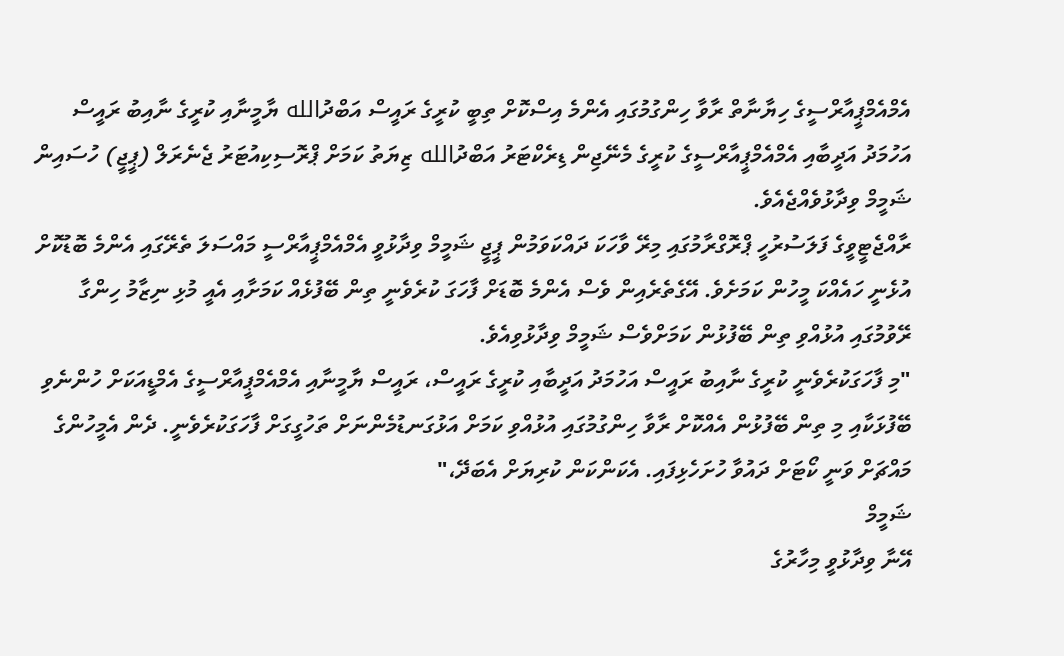އެމްއެމްޕީއާރްސީގެ ހިޔާނާތް ރާވާ ހިންގުމުގައި އެންމެ އިސްކޮށް ތިބީ ކުރީގެ ރައީސް އަބްދުالله ޔާމީނާއި ކުރީގެ ނާއިބު ރައީސް އަހުމަދު އަދީބާއި އެމްއެމްޕީއާރްސީގެ ކުރީގެ މެނޭޖިން ޑިރެކްޓަރު އަބްދުالله ޒިޔަތު ކަމަށް ޕްރޮސިކިއުޓަރު ޖެނެރަލް (ޕީޖީ) ހުސައިން ޝަމީމް ވިދާޅުވެއްޖެއެވެ.
ރާއްޖެޓީވީގެ ފަލަސުރުހީ ޕްރޮގްރާމުގައި މިރޭ ވާހަކަ ދައްކަވަމުން ޕީޖީ ޝަމީމް ވިދާޅުވީ އެމްއެމްޕީއާރްސީ މައްސަލަ ތެރޭގައި އެންމެ ބޮޑުކޮށް އުޅެނީ ހައެއްކަ މީހުން ކަމަށެވެ. އޭގެތެރެއިން ވެސް އެންމެ ބޮޑަށް ފާހަގަ ކުރެވެނީ ތިން ބޭފުޅެއް ކަމަށާއި އެއީ މުޅި ނިޒާމު ހިންގާ ރޭވުމުގައި އުޅުއްވި ތިން ބޭފުޅުން ކަމަށްވެސް ޝަމީމް ވިދާޅުވިއެވެ.
"މި ފާހަގަކުރެވެނީ ކުރީގެ ނާއިބު ރައީސް އަހުމަދު އަދީބާއި ކުރީގެ ރައީސް، ރައީސް ޔާމީނާއި އެމްއެމްޕީއާރްސީގެ އެމްޑީއަކަށް ހުންނެވި ބޭފުޅަކާއި މި ތިން ބޭފުޅުން އެއްކޮށް ރާވާ ހިންގުމުގައި އުޅުއްވި ކަމަށް އަޅުގަނޑުމެންނަށް ތަހުގީގަށް ފާހަގަކުރެވެނީ. ދެން އެމީހުންގެ މައްޗަށް ވަނީ ކޯޓަށް ދައުވާ ހުށަހެޅިފައި. އެކަންކަން ކުރިޔަށް އެބަދޭ،"
ޝަމީމް
އޭނާ ވިދާޅުވީ މިހާރުގެ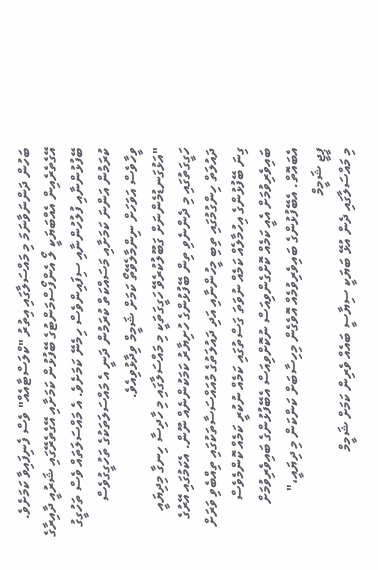ބަހުން ދަންނަވާނަމަ މި މައްސަލާގައި އިތުރު "ކްލަސްޓާއެއް" ވެސް ފެނިފައިވާ ކަމަށެވެ. އޭގެތެރެއިން އެއްބަޔަކީ ލޯ އެންފޯސްމަންޓުގެ ބޭފުޅުން ކަމަށާއި އޭގެތެރޭގައި ޝަރުއީ ދާއިރާގެ ބޭފުޅުންނާއި ފުލުހުންނާއި ސިފައިންވެސް ހިމެނޭ ކަމަށެވެ. އެ މައްސަލަތައް ވެސް ތަހުގީގު ކުރަމުން އަންނަ ކަމަށާއި މަސައްކަތް ކުރަމުން ދަނީ އެ މައްސަލަތަކުގެ ތަހުގީގުވެސް ވީހާވެސް އަވަހަށް ނިންމާލެވޭތޯ ކަމަށް ޝަމީމް ވިދާޅުވިއެވެ.
"އަޅުގަނޑުމެންނަށް ގަބޫލުކުރެވޭ ހަގީގަތަކީ މި މައްސަލާގައި މި ހާދިސާ ހިނގާ މިދިޔައީ ހަގީގަތުގައި މި ދެންނެވި ތިން ބޭފުޅުންގެ ހުށިޔާރު ކަމަކުންނެއް ނޫން. އެކަމުގައި އޭރުގެ ދައުލަތް ހިންގުމުގައި ތިބި މީހުންނާއި އަދި ދައުލަތުގެ މުއައްސަސާތަކުގައި ތިއްބެވި ވަރަށް ގިނަ ބޭފުޅުންގެ އިހުމާލެއް ކަމެއް ނުވަތަ ގަސްތުގައި ކަމެއް ނުކުރީ ކަމެއް ކޮންމެވެސް ބައިވެރިވުމަށް އެއީ ކަމެއް ކޮށްގެންވިއަސް ނުކޮށްވިއަސް އެބޭފުޅުންގެ ބައިވެރިވުމަށް އެބައޮތް. އެބޭފުޅުންގެ ބައިވެރިވުމެއް އޮވެގެން މިހިސާބަށް ކަންކަން މި ދިޔައީ،"
ޕީޖީ ޝަމީމް
މި މައްސަލާގައި ދެން އުޅޭ ބަޔަކީ ސިޔާސީ ބައެއް ވެރިން ކަމަށް ޝަމީމް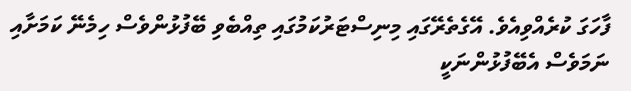ފާހަގަ ކުރެއްވިއެވެ. އޭގެތެރޭގައި މިނިސްޓަރުކަމުގައި ތިއްބެވި ބޭފުޅުންވެސް ހިމެނޭ ކަމަށާއި ނަމަވެސް އެބޭފުޅުންނަކީ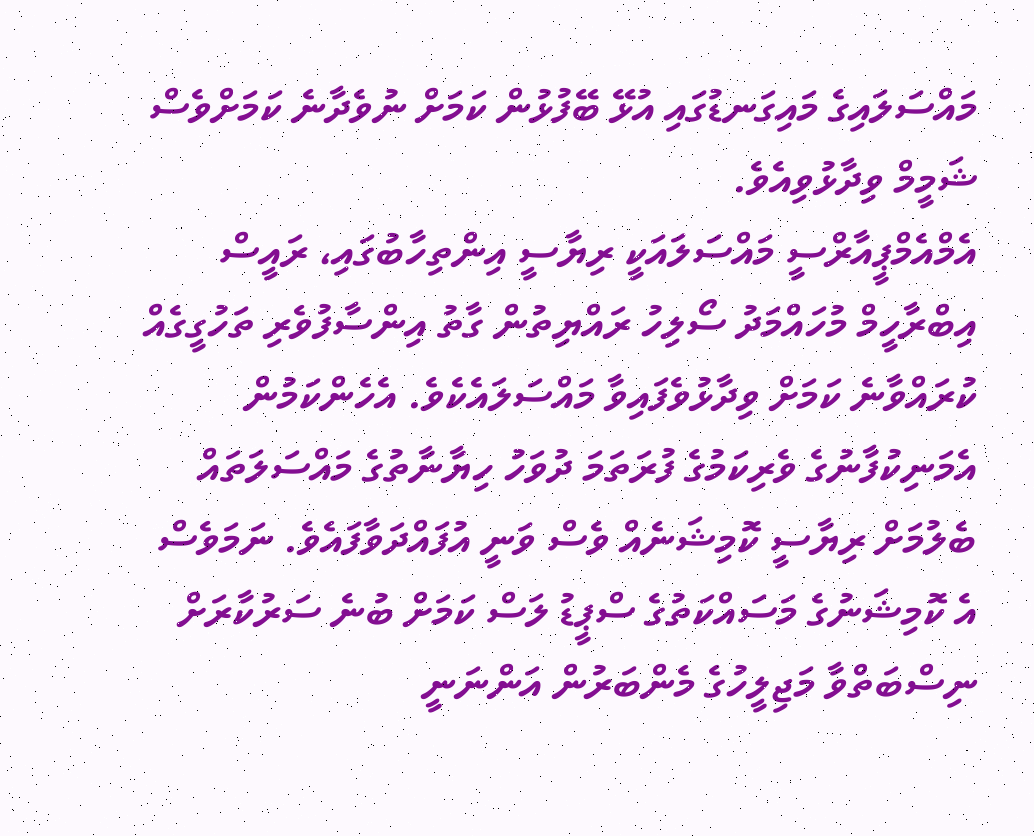މައްސަލައިގެ މައިގަނޑުގައި އުޅޭ ބޭފުޅުން ކަމަށް ނުވެދާނެ ކަމަށްވެސް ޝަމީމް ވިދާޅުވިއެވެ.
އެމްއެމްޕީއާރްސީ މައްސަލައަކީ ރިޔާސީ އިންތިހާބުގައި، ރައީސް އިބްރާހީމް މުހައްމަދު ސޯލިހު ރައްޔިތުން ގާތު އިންސާފުވެރި ތަހުގީގެއް ކުރައްވާނެ ކަމަށް ވިދާޅުވެފައިވާ މައްސަލައެކެވެ. އެހެންކަމުން އެމަނިކުފާނުގެ ވެރިކަމުގެ ފުރަތަމަ ދުވަހު ހިޔާނާތުގެ މައްސަލަތައް ބެލުމަށް ރިޔާސީ ކޮމިޝަނެއް ވެސް ވަނީ އުފައްދަވާފައެވެ. ނަމަވެސް އެ ކޮމިޝަނުގެ މަސައްކަތުގެ ސްޕީޑު ލަސް ކަމަށް ބުނެ ސަރުކާރަށް ނިސްބަތްވާ މަޖިލީހުގެ މެންބަރުން އަންނަނީ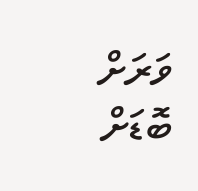ވަރަށް ބޮޑަށް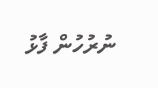ނުރުހުން ފާޅު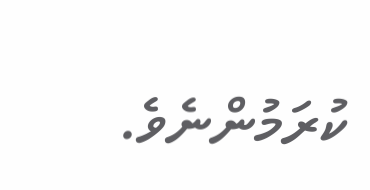ކުރަމުންނެވެ.